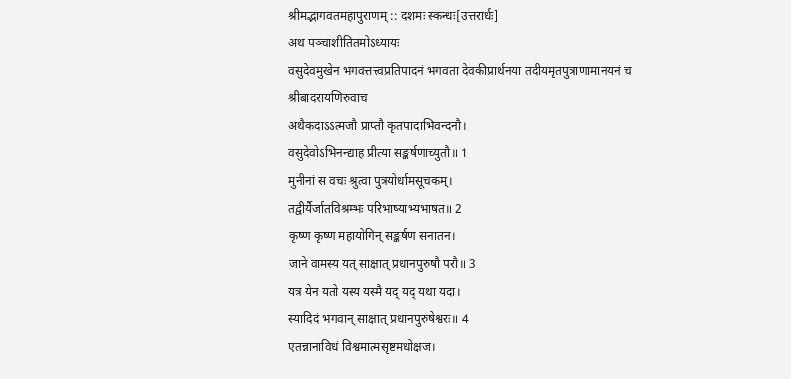श्रीमद्भागवतमहापुराणम् :: दशमः स्कन्धः[उत्तरार्धः]
अथ पञ्चाशीतितमोऽध्यायः
वसुदेवमुखेन भगवत्तत्त्वप्रतिपादनं भगवता देवकीप्रार्थनया तदीयमृतपुत्राणामानयनं च
श्रीबादरायणिरुवाच
अथैकदाऽऽत्मजौ प्राप्तौ कृतपादाभिवन्दनौ।
वसुदेवोऽभिनन्द्याह प्रीत्या सङ्कर्षणाच्युतौ॥ 1
मुनीनां स वचः श्रुत्वा पुत्रयोर्धामसूचकम्।
तद्वीर्यैर्जातविश्रम्भः परिभाष्याभ्यभाषत॥ 2
कृष्ण कृष्ण महायोगिन् सङ्कर्षण सनातन।
जाने वामस्य यत् साक्षात् प्रधानपुरुषौ परौ॥ 3
यत्र येन यतो यस्य यस्मै यद् यद् यथा यदा।
स्यादिदं भगवान् साक्षात् प्रधानपुरुषेश्वरः॥ 4
एतन्नानाविधं विश्वमात्मसृष्टमधोक्षज।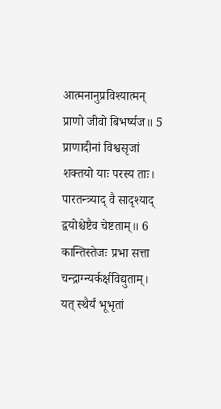आत्मनानुप्रविश्यात्मन् प्राणो जीवो बिभर्ष्यज॥ 5
प्राणादीनां विश्वसृजां शक्तयो याः परस्य ताः।
पारतन्त्र्याद् वै सादृश्याद् द्वयोश्चेष्टैव चेष्टताम्॥ 6
कान्तिस्तेजः प्रभा सत्ता चन्द्राग्न्यर्कर्क्षविद्युताम्।
यत् स्थैर्यं भूभृतां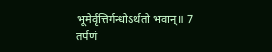भूमेर्वृत्तिर्गन्धोऽर्थतो भवान्॥ 7
तर्पणं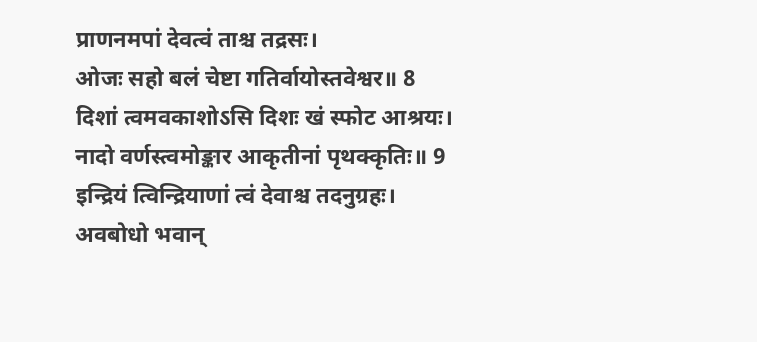प्राणनमपां देवत्वं ताश्च तद्रसः।
ओजः सहो बलं चेष्टा गतिर्वायोस्तवेश्वर॥ 8
दिशां त्वमवकाशोऽसि दिशः खं स्फोट आश्रयः।
नादो वर्णस्त्वमोङ्कार आकृतीनां पृथक्कृतिः॥ 9
इन्द्रियं त्विन्द्रियाणां त्वं देवाश्च तदनुग्रहः।
अवबोधो भवान्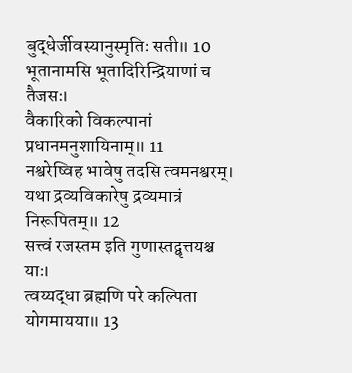बुद्धेर्जीवस्यानुस्मृतिः सती॥ 10
भूतानामसि भूतादिरिन्द्रियाणां च तैजसः।
वैकारिको विकल्पानां प्रधानमनुशायिनाम्॥ 11
नश्वरेष्विह भावेषु तदसि त्वमनश्वरम्।
यथा द्रव्यविकारेषु द्रव्यमात्रं निरूपितम्॥ 12
सत्त्वं रजस्तम इति गुणास्तद्वृत्तयश्च याः।
त्वय्यद्धा ब्रह्मणि परे कल्पिता योगमायया॥ 13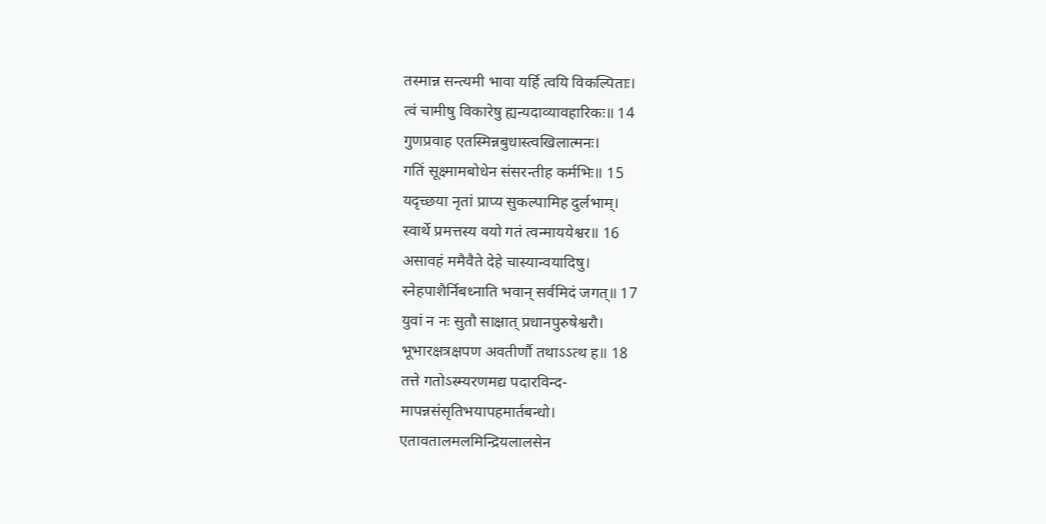तस्मान्न सन्त्यमी भावा यर्हि त्वयि विकल्पिताः।
त्वं चामीषु विकारेषु ह्यन्यदाव्यावहारिकः॥ 14
गुणप्रवाह एतस्मिन्नबुधास्त्वखिलात्मनः।
गतिं सूक्ष्मामबोधेन संसरन्तीह कर्मभिः॥ 15
यदृच्छया नृतां प्राप्य सुकल्पामिह दुर्लभाम्।
स्वार्थे प्रमत्तस्य वयो गतं त्वन्माययेश्वर॥ 16
असावहं ममैवैते देहे चास्यान्वयादिषु।
स्नेहपाशैर्निबध्नाति भवान् सर्वमिदं जगत्॥ 17
युवां न नः सुतौ साक्षात् प्रधानपुरुषेश्वरौ।
भूभारक्षत्रक्षपण अवतीर्णौ तथाऽऽत्थ ह॥ 18
तत्ते गतोऽस्म्यरणमद्य पदारविन्द-
मापन्नसंसृतिभयापहमार्तबन्धो।
एतावतालमलमिन्द्रियलालसेन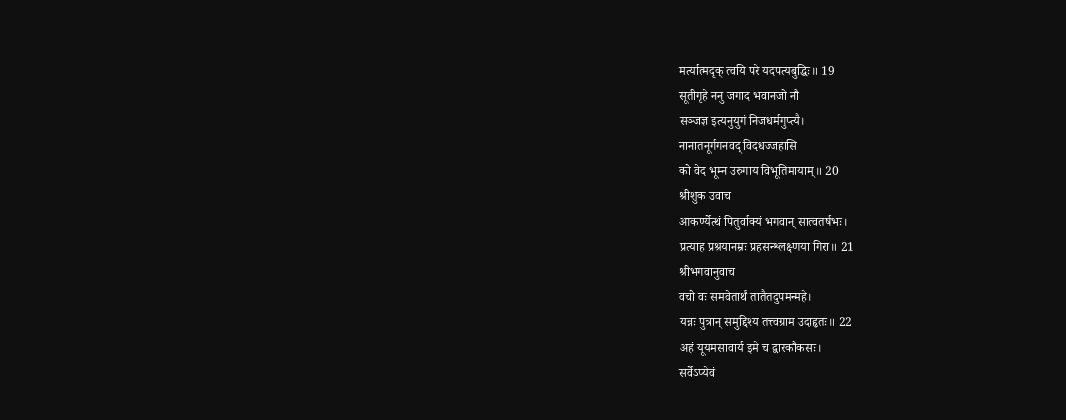मर्त्यात्मदृक् त्वयि परे यदपत्यबुद्धिः॥ 19
सूतीगृहे ननु जगाद भवानजो नौ
सञ्जज्ञ इत्यनुयुगं निजधर्मगुप्त्यै।
नानातनूर्गगनवद् विदधज्जहासि
को वेद भूम्न उरुगाय विभूतिमायाम्॥ 20
श्रीशुक उवाच
आकर्ण्येत्थं पितुर्वाक्यं भगवान् सात्वतर्षभः।
प्रत्याह प्रश्रयानम्रः प्रहसन्श्लक्ष्णया गिरा॥ 21
श्रीभगवानुवाच
वचो वः समवेतार्थं तातैतदुपमन्महे।
यन्नः पुत्रान् समुद्दिश्य तत्त्वग्राम उदाहृतः॥ 22
अहं यूयमसावार्य इमे च द्वारकौकसः।
सर्वेऽप्येवं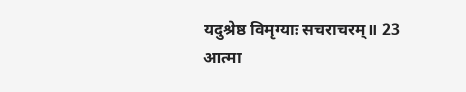यदुश्रेष्ठ विमृग्याः सचराचरम्॥ 23
आत्मा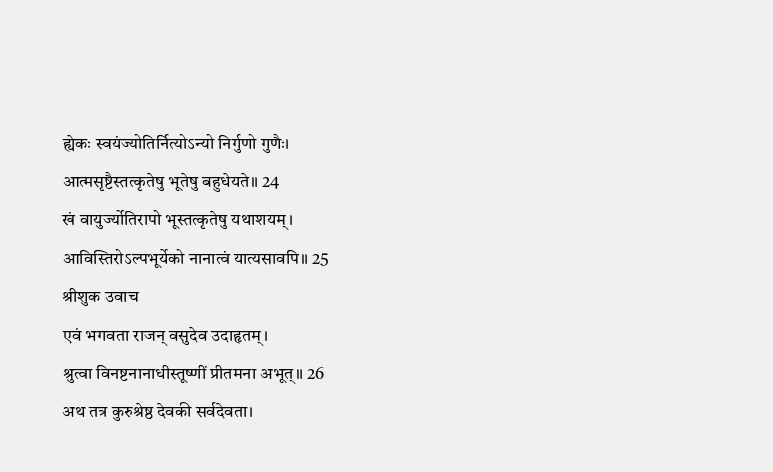ह्येकः स्वयंज्योतिर्नित्योऽन्यो निर्गुणो गुणैः।
आत्मसृष्टैस्तत्कृतेषु भूतेषु बहुधेयते॥ 24
खं वायुर्ज्योतिरापो भूस्तत्कृतेषु यथाशयम्।
आविस्तिरोऽल्पभूर्येको नानात्वं यात्यसावपि॥ 25
श्रीशुक उवाच
एवं भगवता राजन् वसुदेव उदाहृतम्।
श्रुत्वा विनष्टनानाधीस्तूष्णीं प्रीतमना अभूत्॥ 26
अथ तत्र कुरुश्रेष्ठ देवकी सर्वदेवता।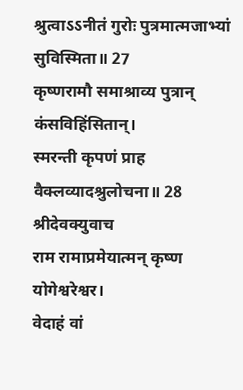श्रुत्वाऽऽनीतं गुरोः पुत्रमात्मजाभ्यां सुविस्मिता॥ 27
कृष्णरामौ समाश्राव्य पुत्रान् कंसविहिंसितान्।
स्मरन्ती कृपणं प्राह वैक्लव्यादश्रुलोचना॥ 28
श्रीदेवक्युवाच
राम रामाप्रमेयात्मन् कृष्ण योगेश्वरेश्वर।
वेदाहं वां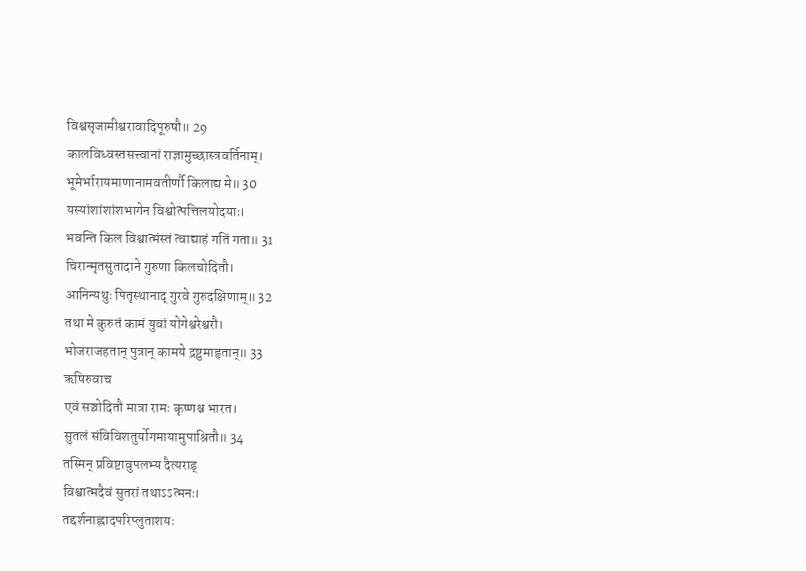विश्वसृजामीश्वरावादिपूरुषौ॥ 29
कालविध्वस्तसत्त्वानां राज्ञामुच्छास्त्रवर्तिनाम्।
भूमेर्भारायमाणानामवतीर्णौ किलाद्य मे॥ 30
यस्यांशांशांशभागेन विश्वोत्पत्तिलयोदयाः।
भवन्ति किल विश्वात्मंस्तं त्वाद्याहं गतिं गता॥ 31
चिरान्मृतसुतादाने गुरुणा किलचोदितौ।
आनिन्यथुः पितृस्थानाद् गुरवे गुरुदक्षिणाम्॥ 32
तथा मे कुरुतं कामं युवां योगेश्वरेश्वरौ।
भोजराजहतान् पुत्रान् कामये द्रष्टुमाहृतान्॥ 33
ऋषिरुवाच
एवं सञ्चोदितौ मात्रा रामः कृष्णश्च भारत।
सुतलं संविविशतुर्योगमायामुपाश्रितौ॥ 34
तस्मिन् प्रविष्टावुपलभ्य दैत्यराड्
विश्वात्मदैवं सुतरां तथाऽऽत्मनः।
तद्दर्शनाह्लादपरिप्लुताशयः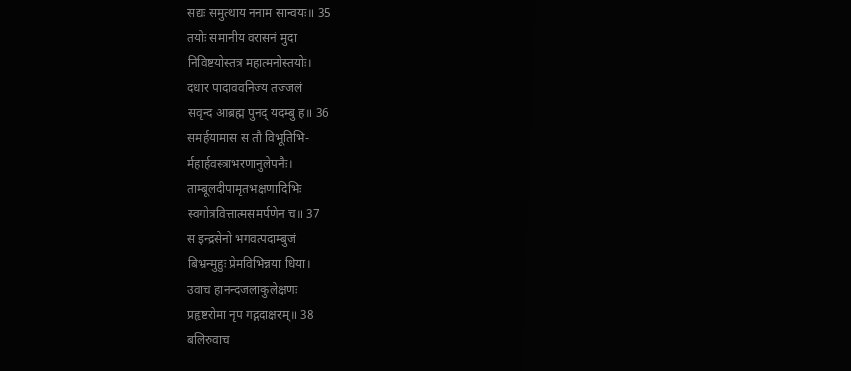सद्यः समुत्थाय ननाम सान्वयः॥ 35
तयोः समानीय वरासनं मुदा
निविष्टयोस्तत्र महात्मनोस्तयोः।
दधार पादाववनिज्य तज्जलं
सवृन्द आब्रह्म पुनद् यदम्बु ह॥ 36
समर्हयामास स तौ विभूतिभि-
र्महार्हवस्त्राभरणानुलेपनैः।
ताम्बूलदीपामृतभक्षणादिभिः
स्वगोत्रवित्तात्मसमर्पणेन च॥ 37
स इन्द्रसेनो भगवत्पदाम्बुजं
बिभ्रन्मुहुः प्रेमविभिन्नया धिया।
उवाच हानन्दजलाकुलेक्षणः
प्रहृष्टरोमा नृप गद्गदाक्षरम्॥ 38
बलिरुवाच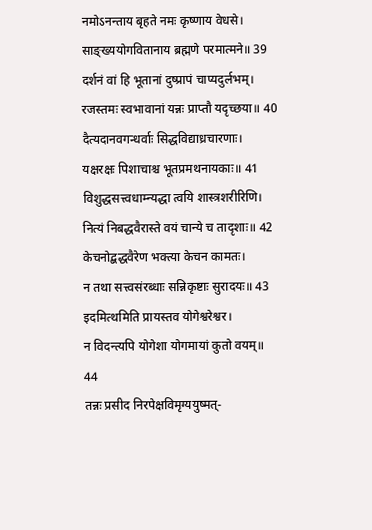नमोऽनन्ताय बृहते नमः कृष्णाय वेधसे।
साङ्ख्ययोगवितानाय ब्रह्मणे परमात्मने॥ 39
दर्शनं वां हि भूतानां दुष्प्रापं चाप्यदुर्लभम्।
रजस्तमः स्वभावानां यन्नः प्राप्तौ यदृच्छया॥ 40
दैत्यदानवगन्धर्वाः सिद्धविद्याध्रचारणाः।
यक्षरक्षः पिशाचाश्च भूतप्रमथनायकाः॥ 41
विशुद्धसत्त्वधाम्न्यद्धा त्वयि शास्त्रशरीरिणि।
नित्यं निबद्धवैरास्ते वयं चान्ये च तादृशाः॥ 42
केचनोद्बद्धवैरेण भक्त्या केचन कामतः।
न तथा सत्त्वसंरब्धाः सन्निकृष्टाः सुरादयः॥ 43
इदमित्थमिति प्रायस्तव योगेश्वरेश्वर।
न विदन्त्यपि योगेशा योगमायां कुतो वयम्॥ 44
तन्नः प्रसीद निरपेक्षविमृग्ययुष्मत्-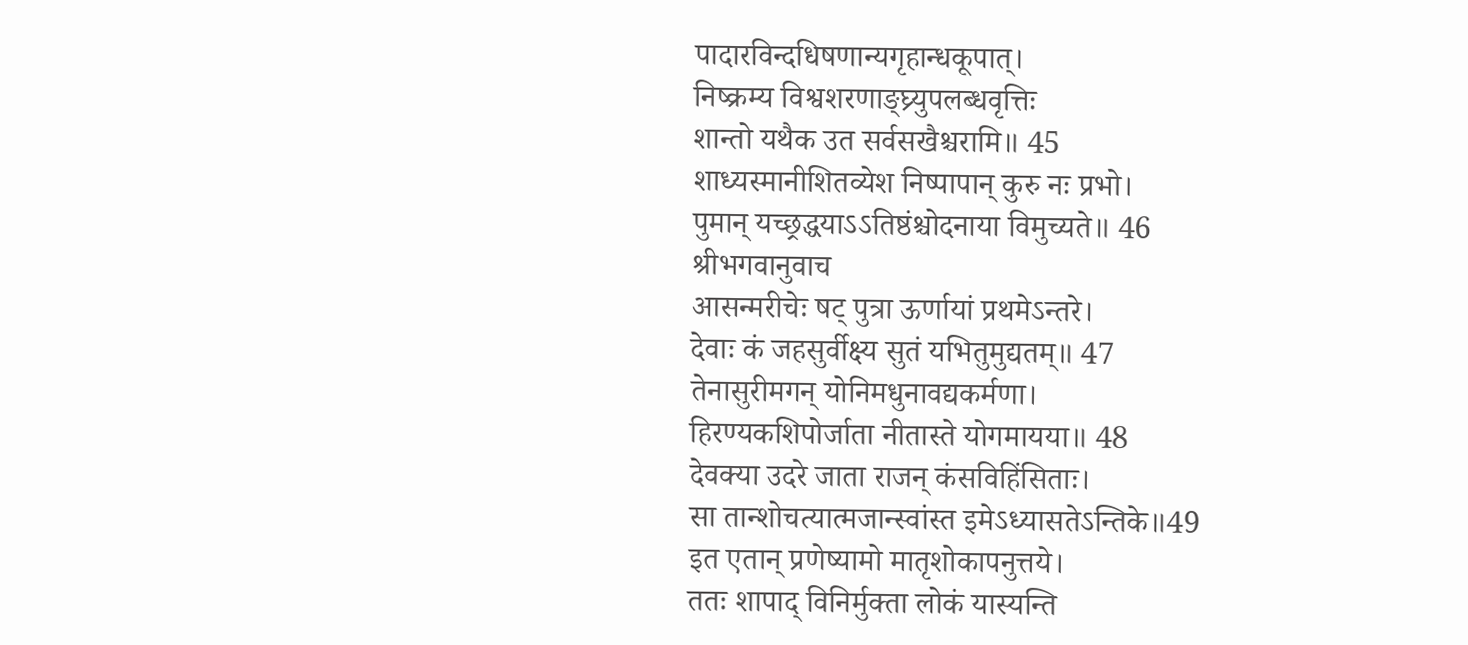पादारविन्दधिषणान्यगृहान्धकूपात्।
निष्क्रम्य विश्वशरणाङ्घ्र्युपलब्धवृत्तिः
शान्तो यथैक उत सर्वसखैश्चरामि॥ 45
शाध्यस्मानीशितव्येश निष्पापान् कुरु नः प्रभो।
पुमान् यच्छ्रद्धयाऽऽतिष्ठंश्चोदनाया विमुच्यते॥ 46
श्रीभगवानुवाच
आसन्मरीचेः षट् पुत्रा ऊर्णायां प्रथमेऽन्तरे।
देवाः कं जहसुर्वीक्ष्य सुतं यभितुमुद्यतम्॥ 47
तेनासुरीमगन् योनिमधुनावद्यकर्मणा।
हिरण्यकशिपोर्जाता नीतास्ते योगमायया॥ 48
देवक्या उदरे जाता राजन् कंसविहिंसिताः।
सा तान्शोचत्यात्मजान्स्वांस्त इमेऽध्यासतेऽन्तिके॥49
इत एतान् प्रणेष्यामो मातृशोकापनुत्तये।
ततः शापाद् विनिर्मुक्ता लोकं यास्यन्ति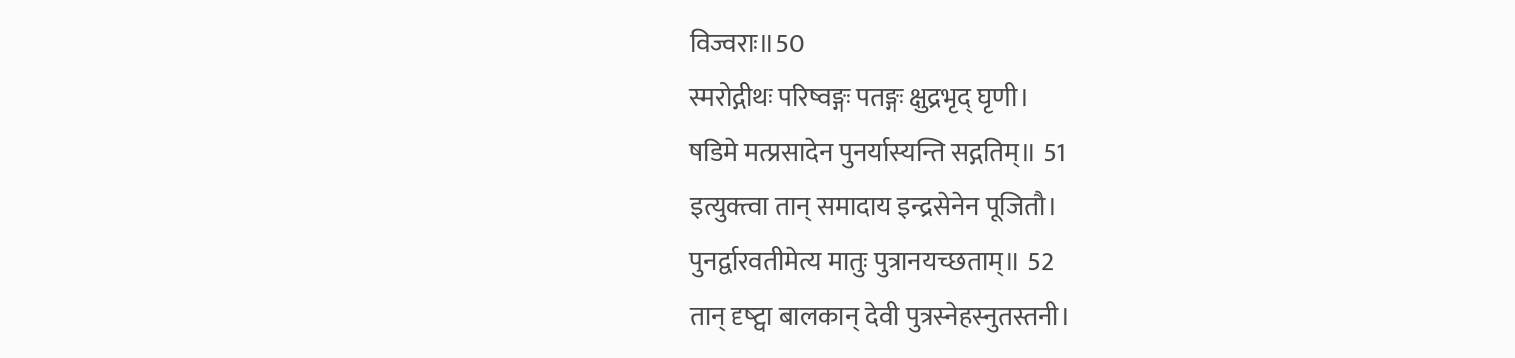विज्वराः॥50
स्मरोद्गीथः परिष्वङ्गः पतङ्गः क्षुद्रभृद् घृणी।
षडिमे मत्प्रसादेन पुनर्यास्यन्ति सद्गतिम्॥ 51
इत्युक्त्वा तान् समादाय इन्द्रसेनेन पूजितौ।
पुनर्द्वारवतीमेत्य मातुः पुत्रानयच्छताम्॥ 52
तान् दृष्ट्वा बालकान् देवी पुत्रस्नेहस्नुतस्तनी।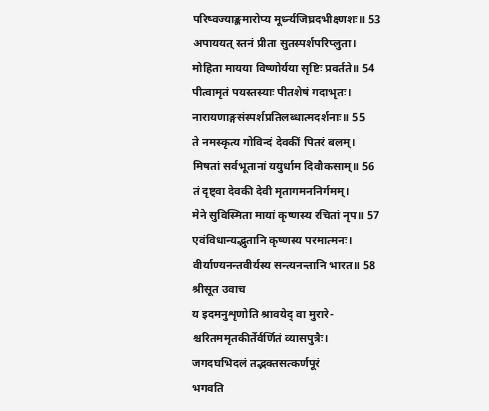परिष्वज्याङ्कमारोप्य मूर्ध्न्यजिघ्रदभीक्ष्णशः॥ 53
अपाययत् स्तनं प्रीता सुतस्पर्शपरिप्लुता।
मोहिता मायया विष्णोर्यया सृष्टिः प्रवर्तते॥ 54
पीत्वामृतं पयस्तस्याः पीतशेषं गदाभृतः।
नारायणाङ्गसंस्पर्शप्रतिलब्धात्मदर्शनाः॥ 55
ते नमस्कृत्य गोविन्दं देवकीं पितरं बलम्।
मिषतां सर्वभूतानां ययुर्धाम दिवौकसाम्॥ 56
तं दृष्ट्वा देवकी देवी मृतागमननिर्गमम्।
मेने सुविस्मिता मायां कृष्णस्य रचितां नृप॥ 57
एवंविधान्यद्भुतानि कृष्णस्य परमात्मनः।
वीर्याण्यनन्तवीर्यस्य सन्त्यनन्तानि भारत॥ 58
श्रीसूत उवाच
य इदमनुशृणोति श्रावयेद् वा मुरारे-
श्चरितममृतकीर्तेर्वर्णितं व्यासपुत्रैः।
जगदघभिदलं तद्भक्तसत्कर्णपूरं
भगवति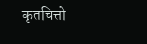कृतचित्तो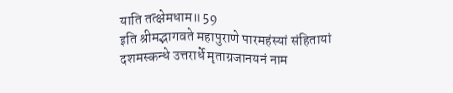याति तत्क्षेमधाम॥ 59
इति श्रीमद्भागवते महापुराणे पारमहंस्यां संहितायां
दशमस्कन्धे उत्तरार्धे मृताग्रजानयनं नाम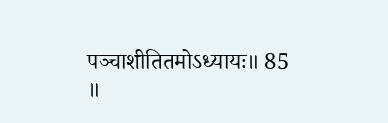पञ्चाशीतितमोऽध्यायः॥ 85 ॥